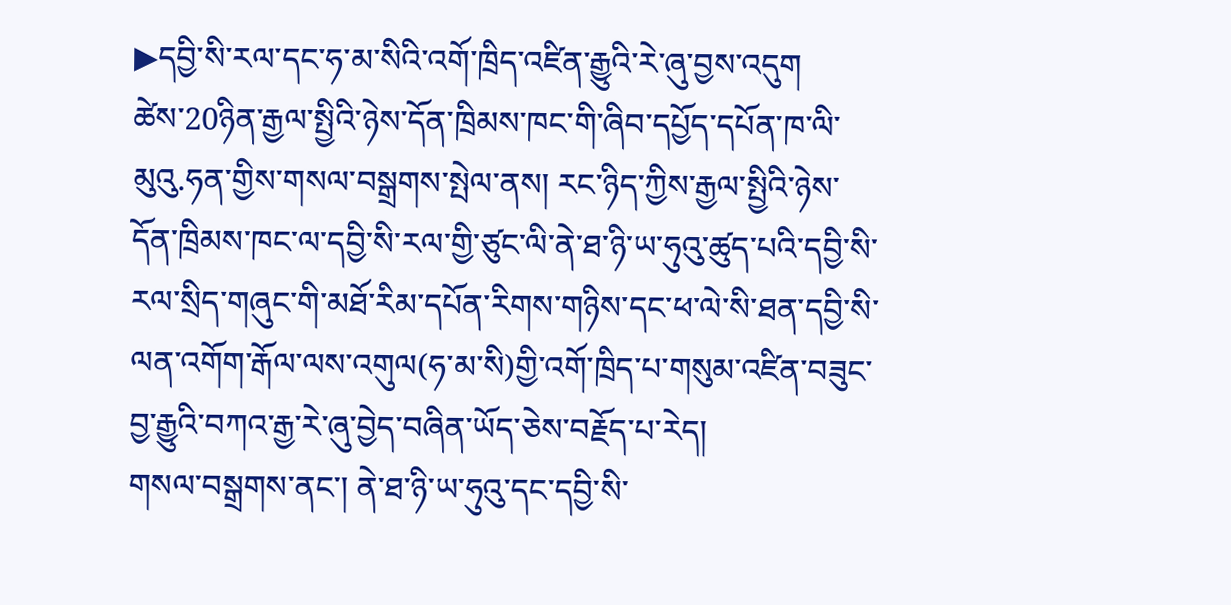▶དབྱི་སི་རལ་དང་ཧ་མ་སིའི་འགོ་ཁྲིད་འཛིན་རྒྱུའི་རེ་ཞུ་བྱས་འདུག
ཚེས་20ཉིན་རྒྱལ་སྤྱིའི་ཉེས་དོན་ཁྲིམས་ཁང་གི་ཞིབ་དཔྱོད་དཔོན་ཁ་ལི་མུའུ.ཧན་གྱིས་གསལ་བསྒྲགས་སྤེལ་ནས། རང་ཉིད་ཀྱིས་རྒྱལ་སྤྱིའི་ཉེས་དོན་ཁྲིམས་ཁང་ལ་དབྱི་སི་རལ་གྱི་ཙུང་ལི་ནེ་ཐ་ཉི་ཡ་ཧུའུ་ཚུད་པའི་དབྱི་སི་རལ་སྲིད་གཞུང་གི་མཐོ་རིམ་དཔོན་རིགས་གཉིས་དང་ཕ་ལེ་སི་ཐན་དབྱི་སི་ལན་འགོག་རྒོལ་ལས་འགུལ(ཧ་མ་སི)གྱི་འགོ་ཁྲིད་པ་གསུམ་འཛིན་བཟུང་བྱ་རྒྱུའི་བཀའ་རྒྱ་རེ་ཞུ་བྱེད་བཞིན་ཡོད་ཅེས་བརྗོད་པ་རེད།
གསལ་བསྒྲགས་ནང་། ནེ་ཐ་ཉི་ཡ་ཧུའུ་དང་དབྱི་སི་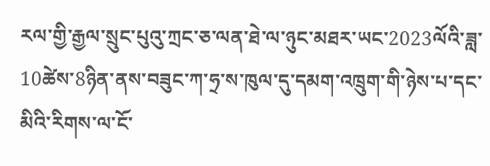རལ་གྱི་རྒྱལ་སྲུང་པུའུ་ཀྲང་ཅ་ལན་ཐེ་ལ་ཉུང་མཐར་ཡང་2023ལོའི་ཟླ་10ཚེས་8ཉིན་ནས་བཟུང་ཀ་ཧྲ་ས་ཁུལ་དུ་དམག་འཁྲུག་གི་ཉེས་པ་དང་མིའི་རིགས་ལ་ངོ་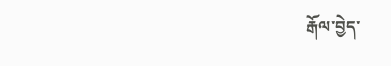རྒོལ་བྱེད་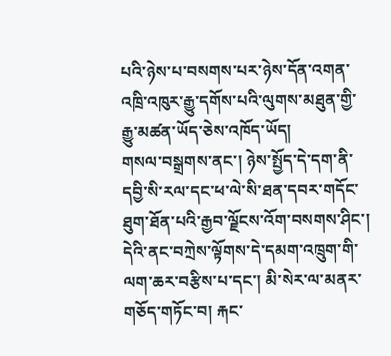པའི་ཉེས་པ་བསགས་པར་ཉེས་དོན་འགན་འཁྲི་འཁུར་རྒྱུ་དགོས་པའི་ལུགས་མཐུན་གྱི་རྒྱུ་མཚན་ཡོད་ཅེས་འཁོད་ཡོད།
གསལ་བསྒྲགས་ནང་། ཉེས་སྤྱོད་དེ་དག་ནི་དབྱི་སི་རལ་དང་ཕ་ལེ་སི་ཐན་དབར་གདོང་ཐུག་ཐོན་པའི་རྒྱབ་ལྗོངས་འོག་བསགས་ཤིང་། དེའི་ནང་བཀྲེས་ལྟོགས་དེ་དམག་འཁྲུག་གི་ལག་ཆར་བརྩིས་པ་དང་། མི་སེར་ལ་མནར་གཅོད་གཏོང་བ། རྐང་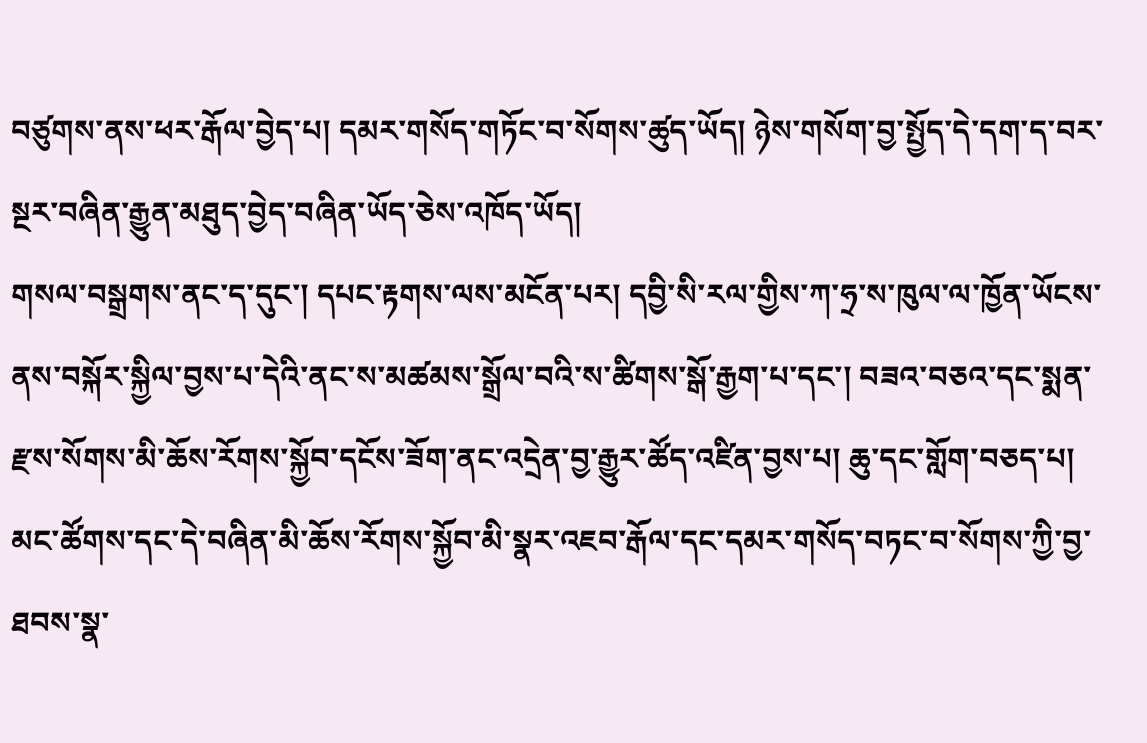བཙུགས་ནས་ཕར་རྒོལ་བྱེད་པ། དམར་གསོད་གཏོང་བ་སོགས་ཚུད་ཡོད། ཉེས་གསོག་བྱ་སྤྱོད་དེ་དག་ད་བར་སྔར་བཞིན་རྒྱུན་མཐུད་བྱེད་བཞིན་ཡོད་ཅེས་འཁོད་ཡོད།
གསལ་བསྒྲགས་ནང་ད་དུང་། དཔང་རྟགས་ལས་མངོན་པར། དབྱི་སི་རལ་གྱིས་ཀ་ཧྲ་ས་ཁུལ་ལ་ཁྱོན་ཡོངས་ནས་བསྐོར་སྐྱིལ་བྱས་པ་དེའི་ནང་ས་མཚམས་སྒྲོལ་བའི་ས་ཚིགས་སྒོ་རྒྱག་པ་དང་། བཟའ་བཅའ་དང་སྨན་རྫས་སོགས་མི་ཆོས་རོགས་སྐྱོབ་དངོས་ཟོག་ནང་འདྲེན་བྱ་རྒྱུར་ཚོད་འཛིན་བྱས་པ། ཆུ་དང་གློག་བཅད་པ། མང་ཚོགས་དང་དེ་བཞིན་མི་ཆོས་རོགས་སྐྱོབ་མི་སྣར་འཇབ་རྒོལ་དང་དམར་གསོད་བཏང་བ་སོགས་ཀྱི་བྱ་ཐབས་སྣ་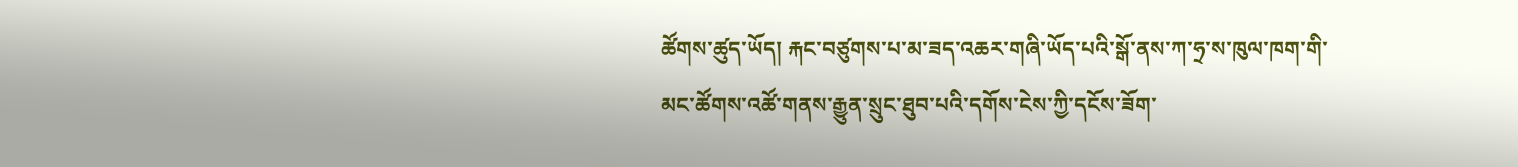ཚོགས་ཚུད་ཡོད། རྐང་བཙུགས་པ་མ་ཟད་འཆར་གཞི་ཡོད་པའི་སྒོ་ནས་ཀ་ཧྲ་ས་ཁུལ་ཁག་གི་མང་ཚོགས་འཚོ་གནས་རྒྱུན་སྲུང་ཐུབ་པའི་དགོས་ངེས་ཀྱི་དངོས་ཟོག་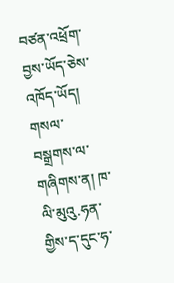བཙན་འཕྲོག་བྱས་ཡོད་ཅེས་འཁོད་ཡོད།
གསལ་བསྒྲགས་ལ་གཞིགས་ན། ཁ་ལི་མུའུ.ཧན་གྱིས་ད་དུང་ཧ་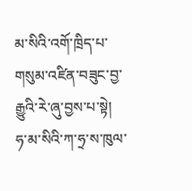མ་སིའི་འགོ་ཁྲིད་པ་གསུམ་འཛིན་བཟུང་བྱ་རྒྱུའི་རེ་ཞུ་བྱས་པ་སྟེ། ཧ་མ་སིའི་ཀ་ཧྲ་ས་ཁུལ་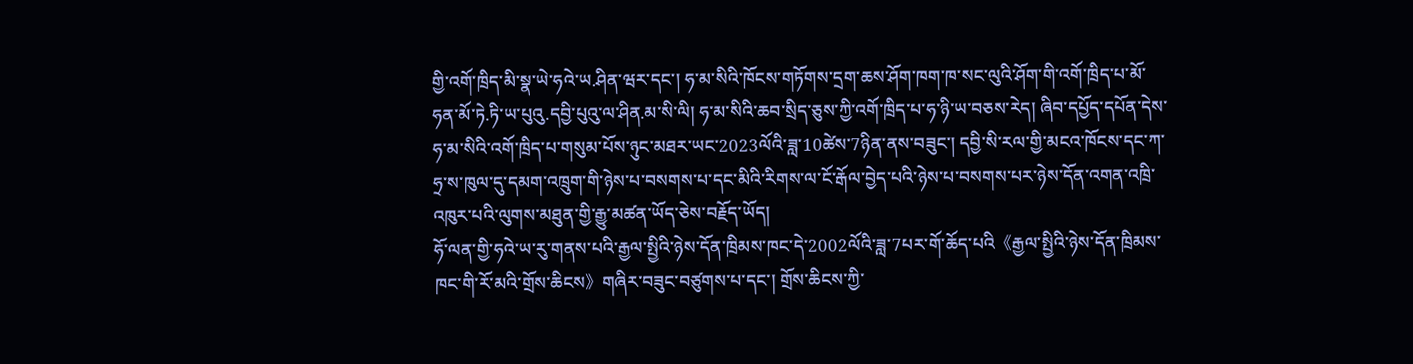གྱི་འགོ་ཁྲིད་མི་སྣ་ཡེ་ཧའེ་ཡ.ཤིན་ཝར་དང་། ཧ་མ་སིའི་ཁོངས་གཏོགས་དྲག་ཆས་ཤོག་ཁག་ཁ་སང་ལུའི་ཤོག་གི་འགོ་ཁྲིད་པ་མོ་ཧན་མོ་ཏེ.ཏི་ཡ་པུའུ.དབྱི་པུའུ་ལ་ཤིན.མ་སི་ལི། ཧ་མ་སིའི་ཆབ་སྲིད་ཅུས་ཀྱི་འགོ་ཁྲིད་པ་ཧ་ཉི་ཡ་བཅས་རེད། ཞིབ་དཔྱོད་དཔོན་དེས་ཧ་མ་སིའི་འགོ་ཁྲིད་པ་གསུམ་པོས་ཉུང་མཐར་ཡང་2023ལོའི་ཟླ་10ཚེས་7ཉིན་ནས་བཟུང་། དབྱི་སི་རལ་གྱི་མངའ་ཁོངས་དང་ཀ་ཧྲ་ས་ཁུལ་དུ་དམག་འཁྲུག་གི་ཉེས་པ་བསགས་པ་དང་མིའི་རིགས་ལ་ངོ་རྒོལ་བྱེད་པའི་ཉེས་པ་བསགས་པར་ཉེས་དོན་འགན་འཁྲི་འཁུར་པའི་ལུགས་མཐུན་གྱི་རྒྱུ་མཚན་ཡོད་ཅེས་བརྗོད་ཡོད།
ཧོ་ལན་གྱི་ཧའེ་ཡ་རུ་གནས་པའི་རྒྱལ་སྤྱིའི་ཉེས་དོན་ཁྲིམས་ཁང་དེ་2002ལོའི་ཟླ་7པར་གོ་ཆོད་པའི《རྒྱལ་སྤྱིའི་ཉེས་དོན་ཁྲིམས་ཁང་གི་རོ་མའི་གྲོས་ཆིངས》གཞིར་བཟུང་བཙུགས་པ་དང་། གྲོས་ཆིངས་ཀྱི་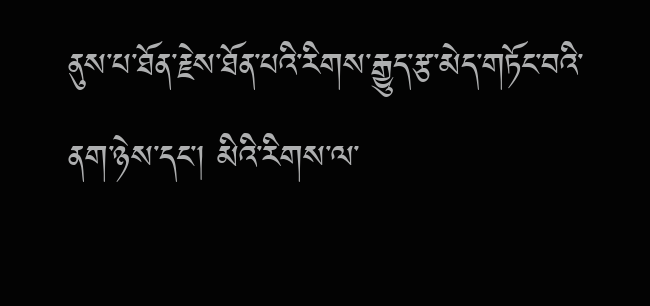ནུས་པ་ཐོན་རྗེས་ཐོན་པའི་རིགས་རྒྱུད་རྩ་མེད་གཏོང་བའི་ནག་ཉེས་དང་། མིའི་རིགས་ལ་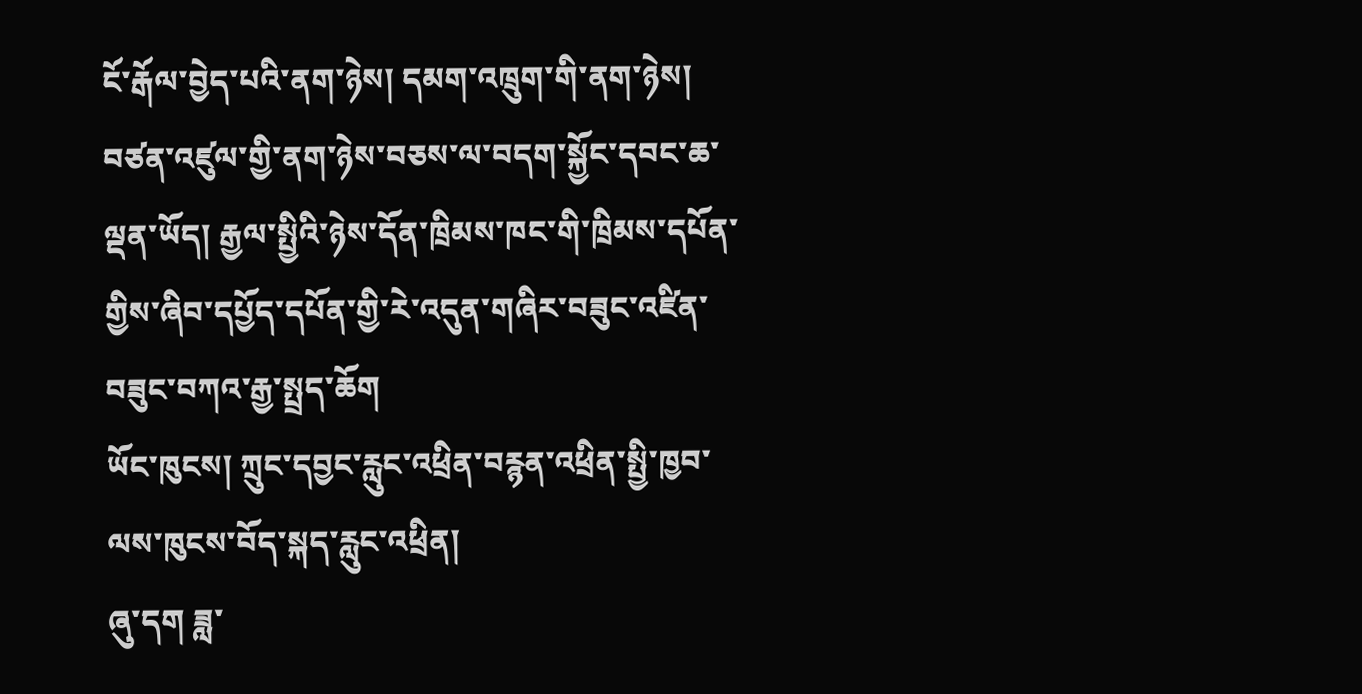ངོ་རྒོལ་བྱེད་པའི་ནག་ཉེས། དམག་འཁྲུག་གི་ནག་ཉེས། བཙན་འཛུལ་གྱི་ནག་ཉེས་བཅས་ལ་བདག་སྐྱོང་དབང་ཆ་ལྡན་ཡོད། རྒྱལ་སྤྱིའི་ཉེས་དོན་ཁྲིམས་ཁང་གི་ཁྲིམས་དཔོན་གྱིས་ཞིབ་དཔྱོད་དཔོན་གྱི་རེ་འདུན་གཞིར་བཟུང་འཛིན་བཟུང་བཀའ་རྒྱ་སྤྲད་ཆོག
ཡོང་ཁུངས། ཀྲུང་དབྱང་རླུང་འཕྲིན་བརྙན་འཕྲིན་སྤྱི་ཁྱབ་ལས་ཁུངས་བོད་སྐད་རླུང་འཕྲིན།
ཞུ་དག ཟླ་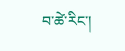བ་ཚེ་རིང་།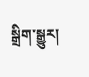སྒྲིག་སྒྱུར།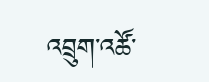འབྲུག་འཚོ་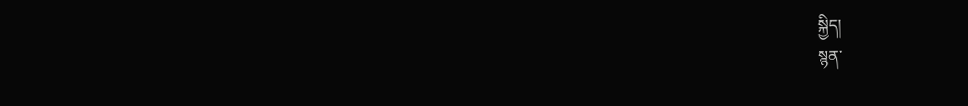སྐྱིད།
སྙན་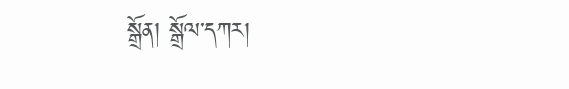སྒྲོན། སྒྲོལ་དཀར།